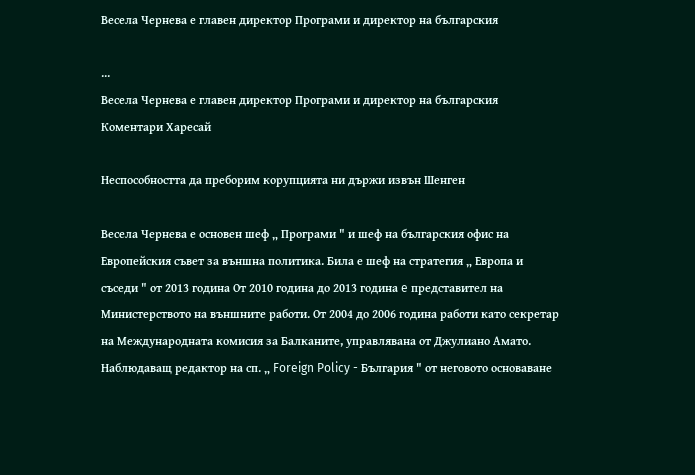Весела Чернева е главен директор Програми и директор на българския

...
Весела Чернева е главен директор Програми и директор на българския
Коментари Харесай

Неспособността да преборим корупцията ни държи извън Шенген

Весела Чернева е основен шеф „ Програми " и шеф на българския офис на Европейския съвет за външна политика. Била е шеф на стратегия „ Европа и съседи " от 2013 година От 2010 година до 2013 година e представител на Министерството на външните работи. От 2004 до 2006 година работи като секретар на Международната комисия за Балканите, управлявана от Джулиано Амато. Наблюдаващ редактор на сп. „ Foreign Policy - България " от неговото основаване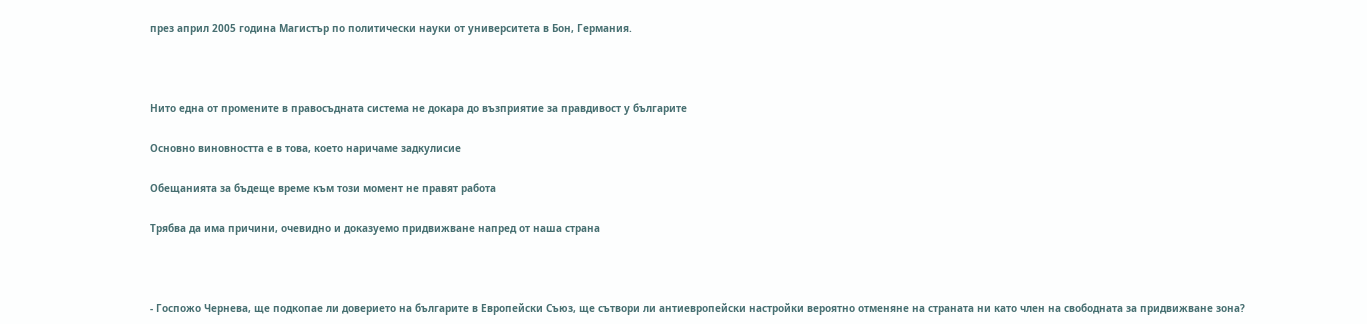през април 2005 година Магистър по политически науки от университета в Бон, Германия.



Нито една от промените в правосъдната система не докара до възприятие за правдивост у българите

Основно виновността е в това, което наричаме задкулисие

Обещанията за бъдеще време към този момент не правят работа

Трябва да има причини, очевидно и доказуемо придвижване напред от наша страна



- Госпожо Чернева, ще подкопае ли доверието на българите в Европейски Съюз, ще сътвори ли антиевропейски настройки вероятно отменяне на страната ни като член на свободната за придвижване зона?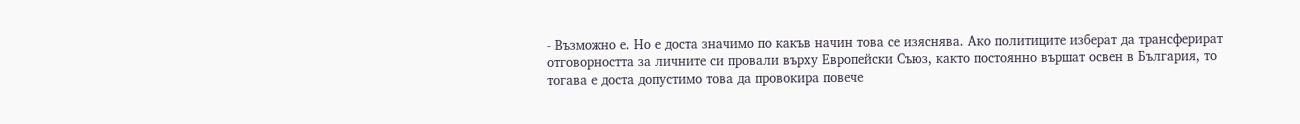- Възможно е. Но е доста значимо по какъв начин това се изяснява. Ако политиците изберат да трансферират отговорността за личните си провали върху Европейски Съюз, както постоянно вършат освен в България, то тогава е доста допустимо това да провокира повече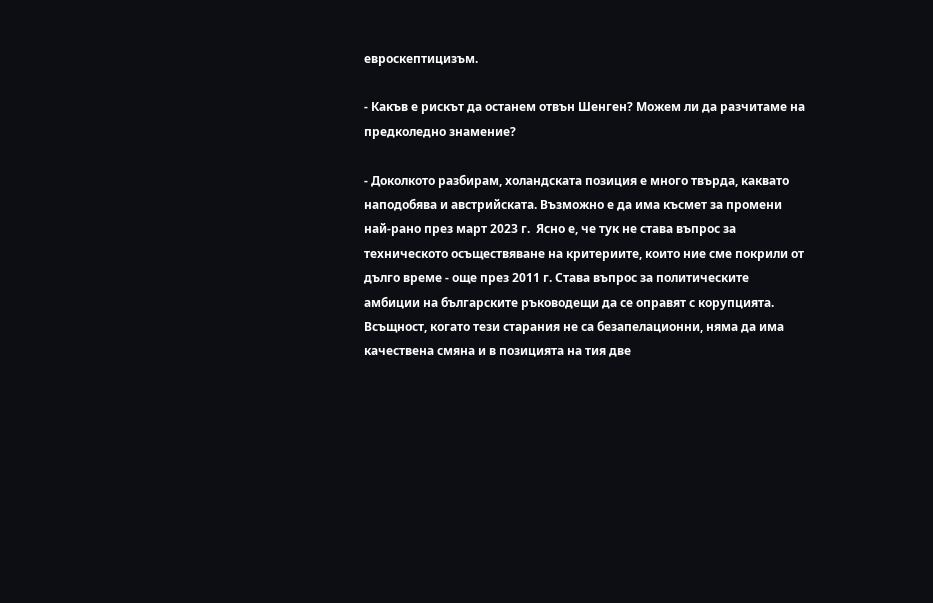евроскептицизъм.

- Какъв е рискът да останем отвън Шенген? Можем ли да разчитаме на предколедно знамение?

- Доколкото разбирам, холандската позиция е много твърда, каквато наподобява и австрийската. Възможно е да има късмет за промени най-рано през март 2023 г.  Ясно е, че тук не става въпрос за техническото осъществяване на критериите, които ние сме покрили от дълго време - още през 2011 г. Става въпрос за политическите амбиции на българските ръководещи да се оправят с корупцията. Всъщност, когато тези старания не са безапелационни, няма да има качествена смяна и в позицията на тия две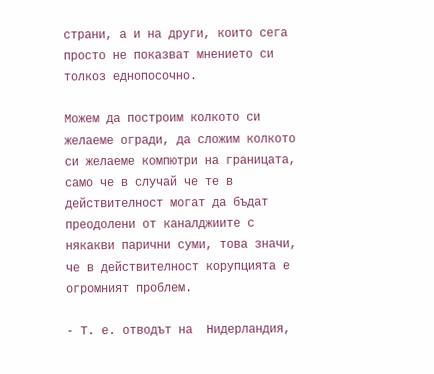страни, а и на други, които сега просто не показват мнението си толкоз еднопосочно.

Можем да построим колкото си желаеме огради, да сложим колкото си желаеме компютри на границата, само че в случай че те в действителност могат да бъдат преодолени от каналджиите с някакви парични суми, това значи, че в действителност корупцията е огромният проблем.

- Т. е. отводът на  Нидерландия,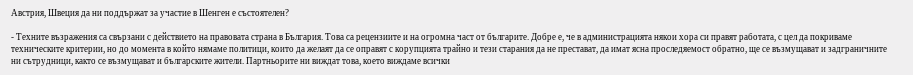Австрия, Швеция да ни поддържат за участие в Шенген е състоятелен?

- Техните възражения са свързани с действието на правовата страна в България. Това са рецензиите и на огромна част от българите. Добре е, че в администрацията някои хора си правят работата, с цел да покриваме техническите критерии, но до момента в който нямаме политици, които да желаят да се оправят с корупцията трайно и тези старания да не престават, да имат ясна проследяемост обратно, ще се възмущават и задграничните ни сътрудници, както се възмущават и българските жители. Партньорите ни виждат това, което виждаме всички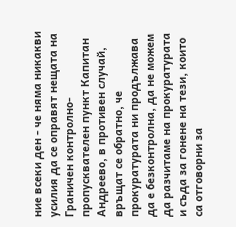ние всеки ден - че няма никакви усилия да се оправят нещата на Граничен контролно-пропусквателен пункт Капитан Андреево, в противен случай, връщат се обратно, че прокуратурата ни продължава да е безконтролна, да не можем да разчитаме на прокуратурата и съда за гонене на тези, които са отговорни за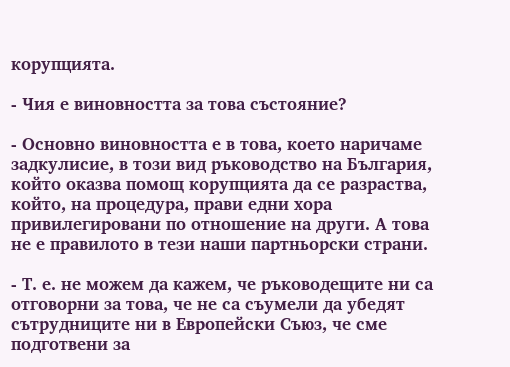корупцията.

- Чия е виновността за това състояние?

- Основно виновността е в това, което наричаме задкулисие, в този вид ръководство на България, който оказва помощ корупцията да се разраства, който, на процедура, прави едни хора привилегировани по отношение на други. А това не е правилото в тези наши партньорски страни.

- Т. е. не можем да кажем, че ръководещите ни са отговорни за това, че не са съумели да убедят сътрудниците ни в Европейски Съюз, че сме подготвени за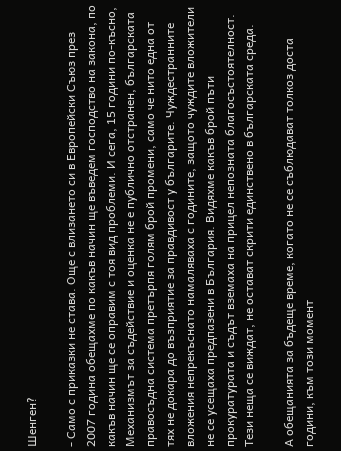Шенген?

- Само с приказки не става. Още с влизането си в Европейски Съюз през 2007 година обещахме по какъв начин ще въведем господство на закона, по какъв начин ще се оправим с тоя вид проблеми. И сега, 15 години по-късно, Механизмът за съдействие и оценка не е публично отстранен, българската правосъдна система претърпя голям брой промени, само че нито една от тях не докара до възприятие за правдивост у българите. Чуждестранните вложения непрекъснато намаляваха с годините, защото чуждите вложители не се усещаха предпазени в България. Видяхме какъв брой пъти прокуратурата и съдът вземаха на прицел непозната благосъстоятелност. Тези неща се виждат, не остават скрити единствено в българската среда.

А обещанията за бъдеще време, когато не се съблюдават толкоз доста години, към този момент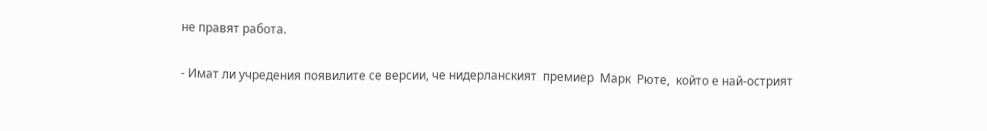не правят работа.

- Имат ли учредения появилите се версии, че нидерланският  премиер  Марк  Рюте,  който е най-острият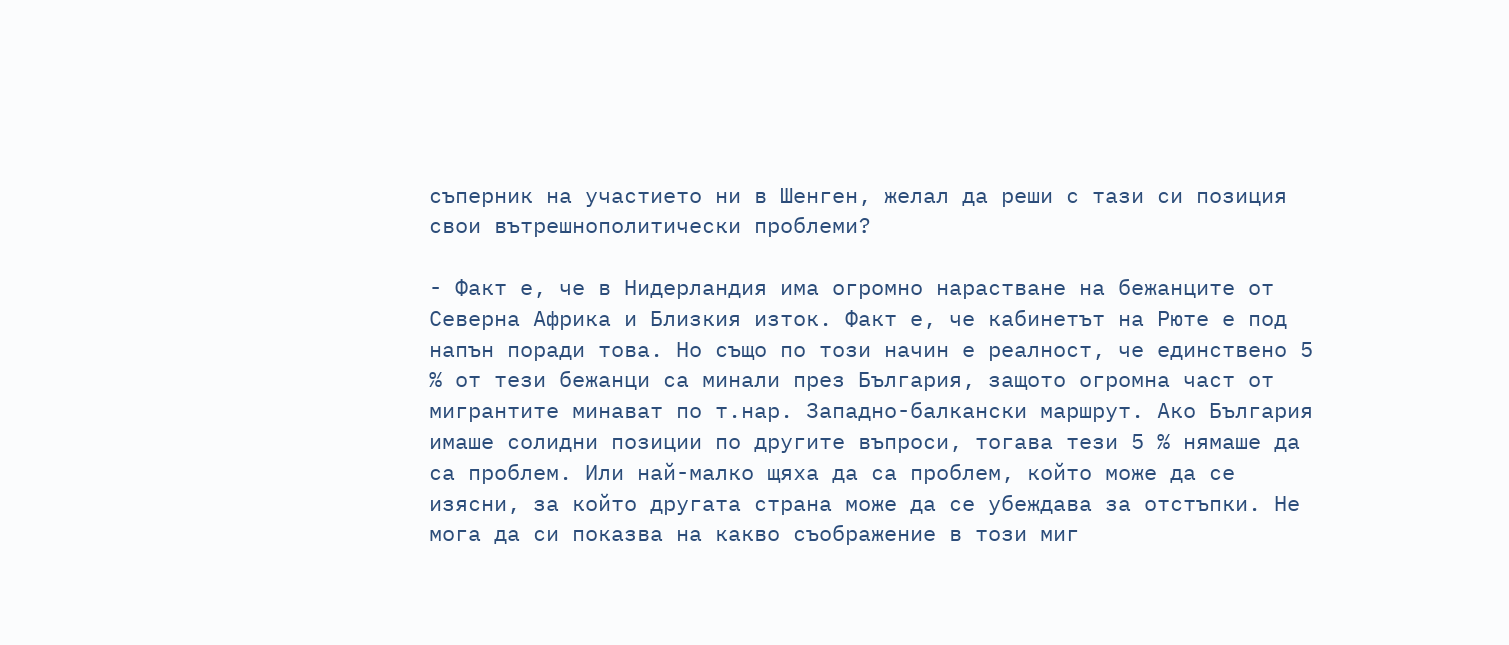съперник на участието ни в Шенген, желал да реши с тази си позиция свои вътрешнополитически проблеми?

- Факт е, че в Нидерландия има огромно нарастване на бежанците от Северна Африка и Близкия изток. Факт е, че кабинетът на Рюте е под напън поради това. Но също по този начин е реалност, че единствено 5 % от тези бежанци са минали през България, защото огромна част от мигрантите минават по т.нар. Западно-балкански маршрут. Ако България имаше солидни позиции по другите въпроси, тогава тези 5 % нямаше да са проблем. Или най-малко щяха да са проблем, който може да се изясни, за който другата страна може да се убеждава за отстъпки. Не мога да си показва на какво съображение в този миг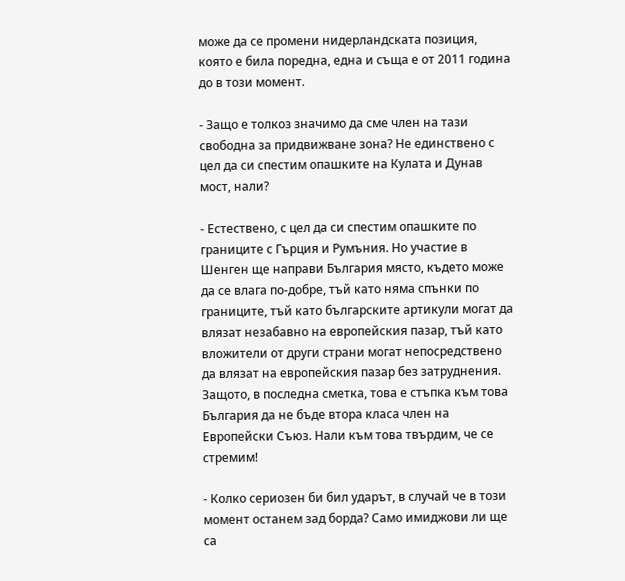може да се промени нидерландската позиция, която е била поредна, една и съща е от 2011 година до в този момент.

- Защо е толкоз значимо да сме член на тази свободна за придвижване зона? Не единствено с цел да си спестим опашките на Кулата и Дунав мост, нали?

- Естествено, с цел да си спестим опашките по границите с Гърция и Румъния. Но участие в Шенген ще направи България място, където може да се влага по-добре, тъй като няма спънки по границите, тъй като българските артикули могат да влязат незабавно на европейския пазар, тъй като вложители от други страни могат непосредствено да влязат на европейския пазар без затруднения. Защото, в последна сметка, това е стъпка към това България да не бъде втора класа член на Европейски Съюз. Нали към това твърдим, че се стремим!

- Колко сериозен би бил ударът, в случай че в този момент останем зад борда? Само имиджови ли ще са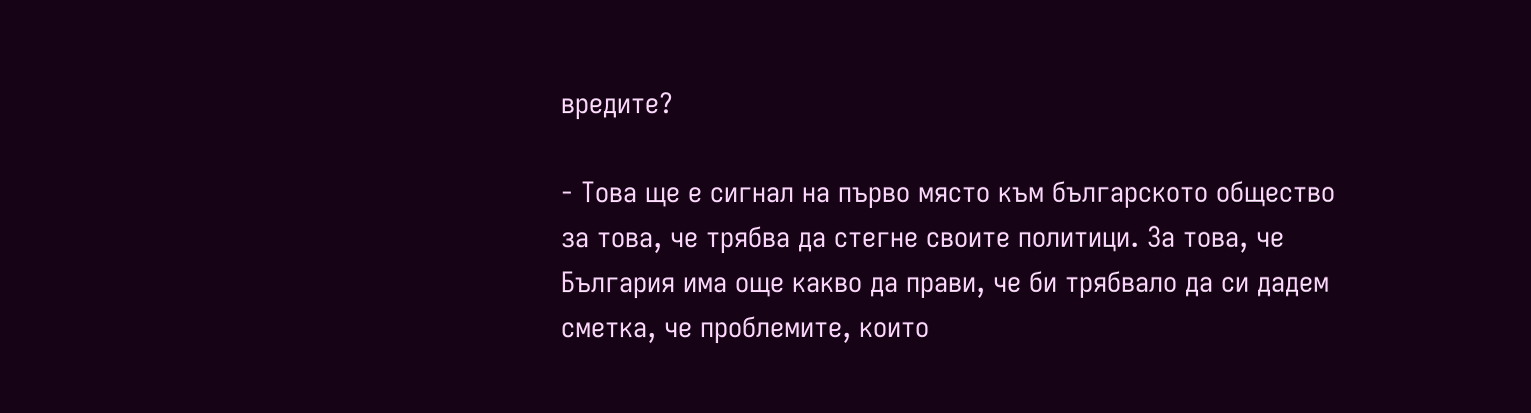вредите?

- Това ще е сигнал на първо място към българското общество за това, че трябва да стегне своите политици. За това, че България има още какво да прави, че би трябвало да си дадем сметка, че проблемите, които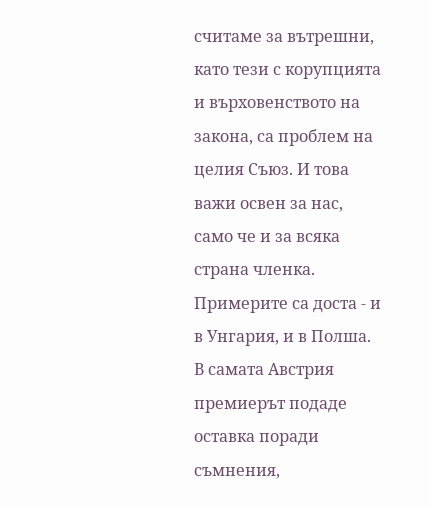считаме за вътрешни, като тези с корупцията и върховенството на закона, са проблем на целия Съюз. И това важи освен за нас, само че и за всяка страна членка. Примерите са доста - и в Унгария, и в Полша. В самата Австрия премиерът подаде оставка поради съмнения,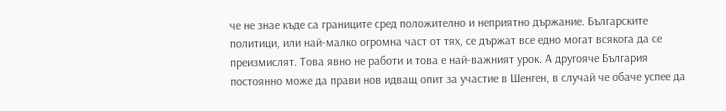че не знае къде са границите сред положително и неприятно държание. Българските политици, или най-малко огромна част от тях, се държат все едно могат всякога да се преизмислят. Това явно не работи и това е най-важният урок. А другояче България постоянно може да прави нов идващ опит за участие в Шенген, в случай че обаче успее да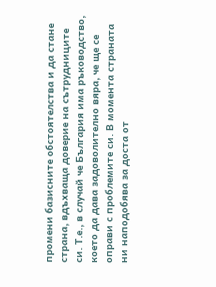промени базисните обстоятелства и да стане страна, вдъхваща доверие на сътрудниците си. Т.е., в случай че България има ръководство, което да дава задоволително вяра, че ще се оправи с проблемите си. В момента страната ни наподобява за доста от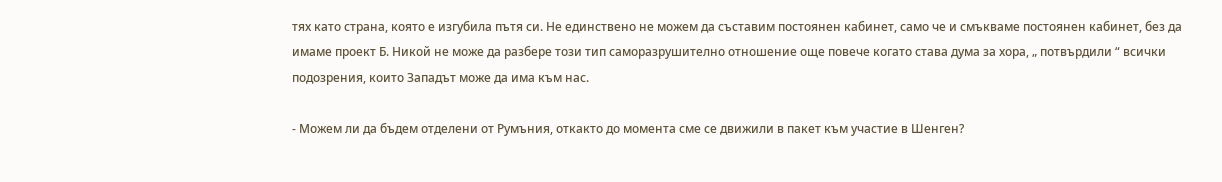тях като страна, която е изгубила пътя си. Не единствено не можем да съставим постоянен кабинет, само че и смъкваме постоянен кабинет, без да имаме проект Б. Никой не може да разбере този тип саморазрушително отношение още повече когато става дума за хора, „ потвърдили “ всички подозрения, които Западът може да има към нас.

- Можем ли да бъдем отделени от Румъния, откакто до момента сме се движили в пакет към участие в Шенген?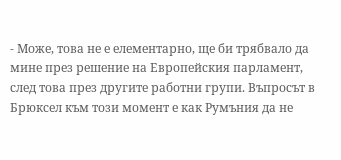- Може, това не е елементарно, ще би трябвало да мине през решение на Европейския парламент, след това през другите работни групи. Въпросът в Брюксел към този момент е как Румъния да не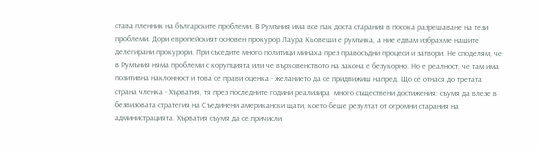става пленник на българските проблеми. В Румъния има все пак доста старания в посока разрешаване на тези проблеми. Дори европейският основен прокурор Лаура Кьовеши е румънка, а ние едвам избрахме нашите делегирани прокурори. При съседите много политици минаха през правосъдни процеси и затвори. Не споделям, че в Румъния няма проблеми с корупцията или че върховенството на закона е безукорно. Но е реалност, че там има позитивна наклонност и това се прави оценка - желанието да се придвижиш напред. Що се отнася до третата страна членка - Хърватия, тя през последните години реализира  много съществени достижения: съумя да влезе в безвизовата стратегия на Съединени американски щати, което беше резултат от огромни старания на администрацията. Хърватия съумя да се причисли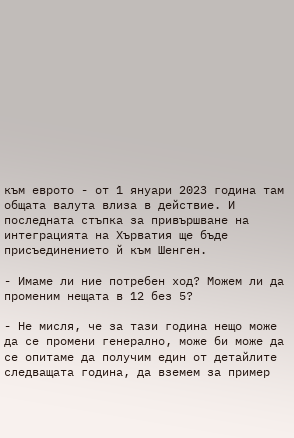към еврото - от 1 януари 2023 година там общата валута влиза в действие. И последната стъпка за привършване на интеграцията на Хърватия ще бъде присъединението й към Шенген.

- Имаме ли ние потребен ход? Можем ли да променим нещата в 12 без 5?

- Не мисля, че за тази година нещо може да се промени генерално, може би може да се опитаме да получим един от детайлите следващата година, да вземем за пример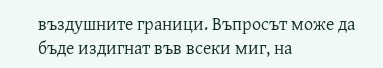въздушните граници. Въпросът може да бъде издигнат във всеки миг, на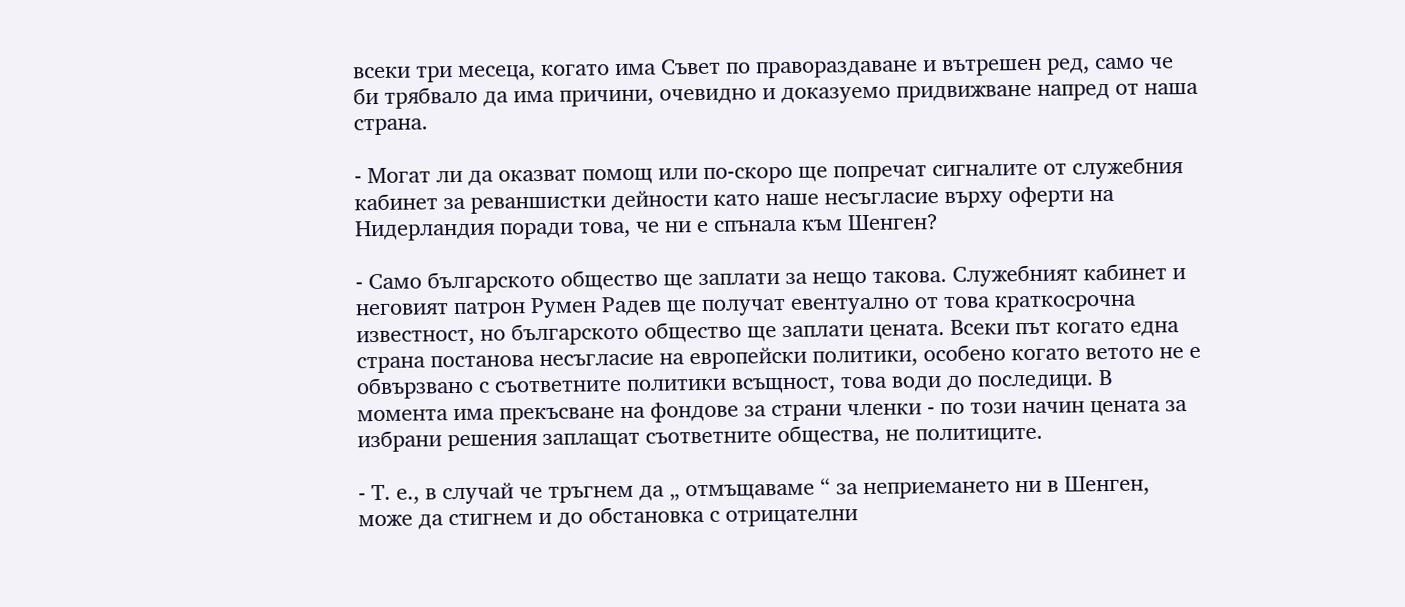всеки три месеца, когато има Съвет по правораздаване и вътрешен ред, само че би трябвало да има причини, очевидно и доказуемо придвижване напред от наша страна.

- Могат ли да оказват помощ или по-скоро ще попречат сигналите от служебния кабинет за реваншистки дейности като наше несъгласие върху оферти на Нидерландия поради това, че ни е спънала към Шенген?

- Само българското общество ще заплати за нещо такова. Служебният кабинет и неговият патрон Румен Радев ще получат евентуално от това краткосрочна известност, но българското общество ще заплати цената. Всеки път когато една страна постанова несъгласие на европейски политики, особено когато ветото не е обвързвано с съответните политики всъщност, това води до последици. В момента има прекъсване на фондове за страни членки - по този начин цената за избрани решения заплащат съответните общества, не политиците.

- Т. е., в случай че тръгнем да „ отмъщаваме “ за неприемането ни в Шенген, може да стигнем и до обстановка с отрицателни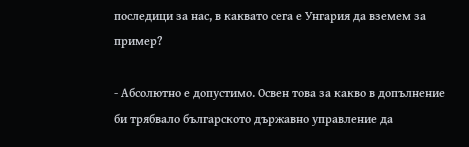последици за нас, в каквато сега е Унгария да вземем за пример?

- Абсолютно е допустимо. Освен това за какво в допълнение би трябвало българското държавно управление да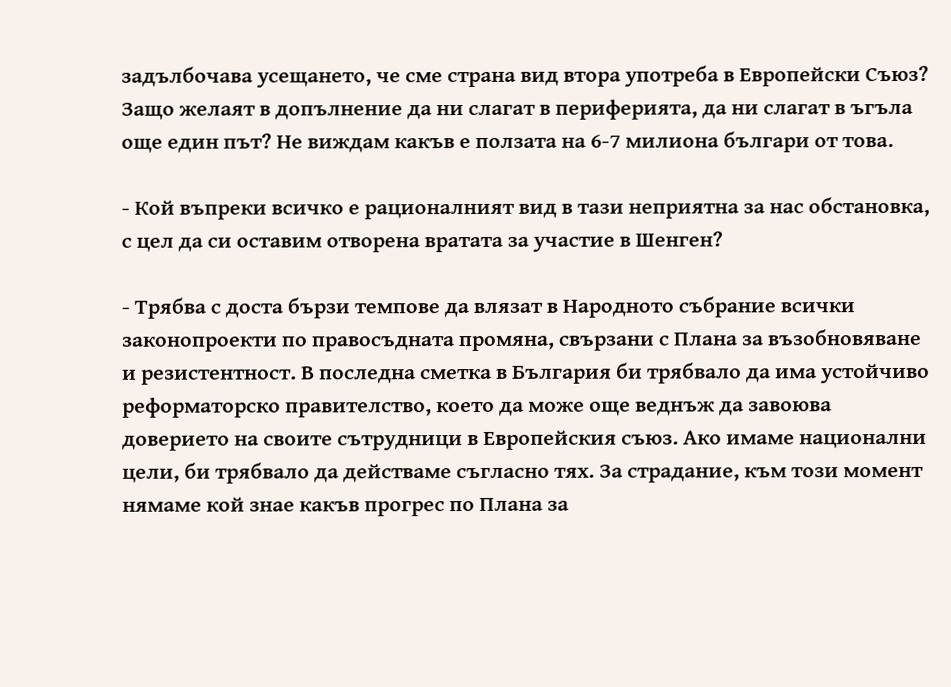задълбочава усещането, че сме страна вид втора употреба в Европейски Съюз? Защо желаят в допълнение да ни слагат в периферията, да ни слагат в ъгъла още един път? Не виждам какъв е ползата на 6-7 милиона българи от това.

- Кой въпреки всичко е рационалният вид в тази неприятна за нас обстановка, с цел да си оставим отворена вратата за участие в Шенген?

- Трябва с доста бързи темпове да влязат в Народното събрание всички законопроекти по правосъдната промяна, свързани с Плана за възобновяване и резистентност. В последна сметка в България би трябвало да има устойчиво реформаторско правителство, което да може още веднъж да завоюва доверието на своите сътрудници в Европейския съюз. Ако имаме национални цели, би трябвало да действаме съгласно тях. За страдание, към този момент нямаме кой знае какъв прогрес по Плана за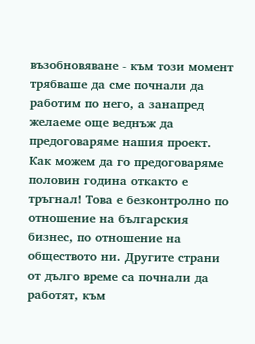възобновяване - към този момент трябваше да сме почнали да работим по него, а занапред желаеме още веднъж да предоговаряме нашия проект. Как можем да го предоговаряме половин година откакто е тръгнал! Това е безконтролно по отношение на българския бизнес, по отношение на обществото ни. Другите страни от дълго време са почнали да работят, към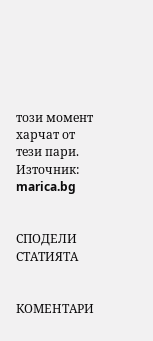този момент харчат от тези пари.
Източник: marica.bg


СПОДЕЛИ СТАТИЯТА


КОМЕНТАРИ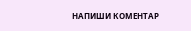НАПИШИ КОМЕНТАР